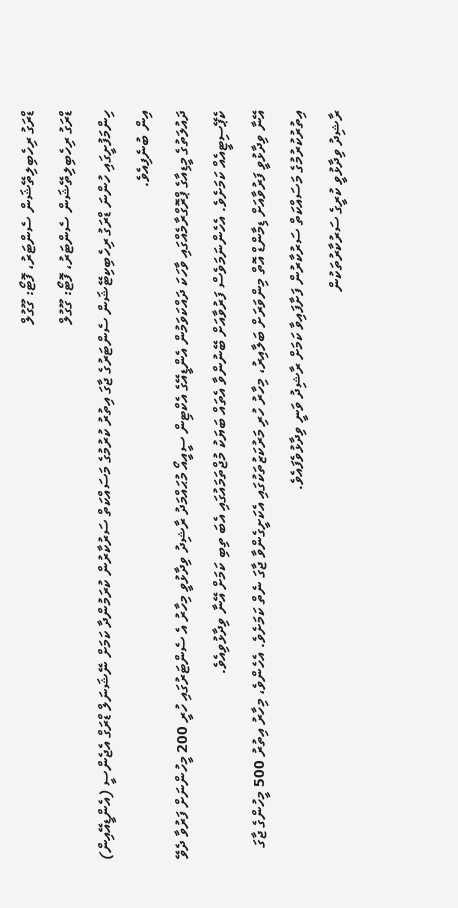ޑްރަގު ރިހެބިލިތޭޝަން ސެންޓަރު، ފޮޓޯ: ގޫގުލް
ޑްރަގު ރިހެބިލިތޭޝަން ސެންޓަރު، ފޮޓޯ: ގޫގުލް
ހިންމަފުށީގައި ހުންނަ ޑްރަގު ރިހެބިކިޓޭޝަން ސެންޓަރުގެ ޖާގަ އިތުރު ކުރުމުގެ މަސައްކަތް ސަރުކާރުން ކުރަމުންދާ ކަމަށް ނޭޝަނަލް ޑްރަގް އެޖެންސީ (އެންޑީއޭއިން) އިން ބުނެފިއެވެ.
ދައުލަތުގެ މީޑިއާގެ ޕްރޮގްރާމެއްގައި ވާހަކަ ދައްކަވަމުން އެންޑީއޭގެ އެކްޓިން ސީއީއޯ މުޙައްމަދު ރާޝިދު ވިދާޅުވީ މިހާރު އެ ސެންޓަރުގައި ހުރީ 200 މީހުންނަށް ފަރުވާ ދެވޭ ކެޕޭސިޓީއެއް ކަމަށެވެ. އެހެންނަމަވެސް ފަރުވާއަށް ބޭނުންވާ އެތައް ބަޔަކު މުޖްތަމައުގައި އެބަ ތިބި ކަމަށް އޭނާ ވިދާޅުވިއެވެ.
އޭނާ ވިދާޅުވީ ފަރުވާއަށް ޑިމާންޑް އޮތް މިންވަރަށް ބަލާއިރު، މިހާރު ހުރި މަރުކަޒުތަކުގައި އެކަށީގެންވާ ޖާގަ ނެތް ކަމަށެވެ. އެހެންވެ، މިހާރު އިތުރު 500 މީހުންގެ ޖާގަ އިތުރުކުރުމުގެ މަސައްކަތް ސަރުކާރުން ފަށާފައިވާ ކަމަށް ރާޝިދު ވަނީ ވިދާޅުވެފައެވެ.
ރާޝިދު ވިދާޅުވީ ކުރީގެ ސަރުކާރުތަކުން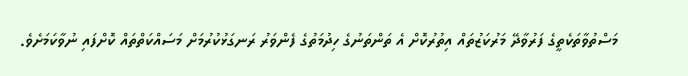މަސްތުވާތަކެތީގެ ފަރުވާދޭ މަރުކަޒުތައް އިތުރުކޮށް އެ ތަންތަނުގެ ހިދުމަތުގެ ފެންވަރު ރަނގަޅުކުރުމަށް މަސައްކަތްތައް ކޮށްފައި ނުވާކަމަށެވެ.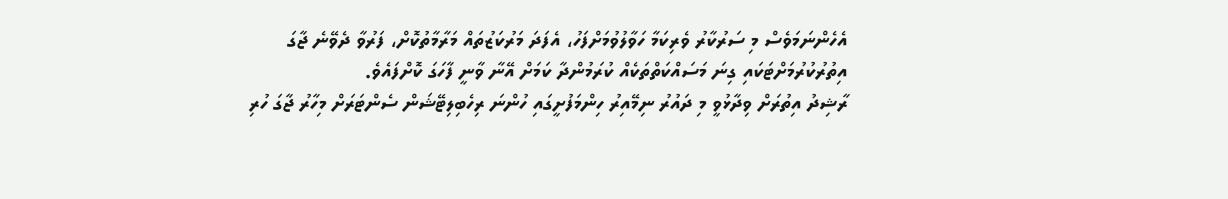އެހެންނަމަވެސް މި ސަރުކާރު ވެރިކަމާ ހަވާލުވުމަށްފަހު، އެފަދަ މަރުކަޒުތައް މަރާމާތުކޮށް، ފަރުވާ ދެވޭނެ ޖާގަ އިތުރުކުރުމަށްޓަކައި ގިނަ މަސައްކަތްތަކެއް ކުރަމުންދާ ކަމަށް އޭނާ ވާނީ ފާހަގަ ކޮށްފައެވެ.
ރާޝިދު އިތުރަށް ވިދާޅުވީ މި ދައުރު ނިމޭއިރު ހިންމަފުށީގައި ހުންނަ ރިހެބިލިޓޭޝަން ސެންޓަރަށް މިހާރު ޖާގަ ހުރި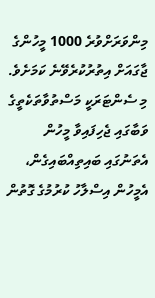މިންވަރަށްވުރެ 1000 މީހުންގެ ޖާގައަށް އިތުރުކުރެވޭނެ ކަމަށެވެ.
މި ސެންޓަރަކީ މަސްތުވާތަކެތީގެ ވަބާގައި ޖެހިފައިވާ މީހުން އެތަނުގައި ބައިތިއްބައިގެން، އެމީހުން އިސްލާހު ކުރުމުގެ ގޮތުން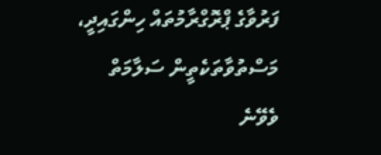ފަރުވާގެ ޕްރޮގްރާމުތައް ހިންގައިދީ، މަސްތުވާތަކެތީން ސަލާމަތް ވެވޭނެ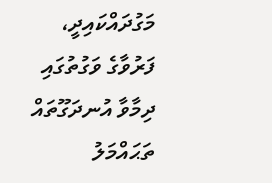މަގުދައްކައިދީ، ފަރުވާގެ ވަގުތުގައި ދިމާވާ އުނދަގޫތައް ތަޙައްމަލު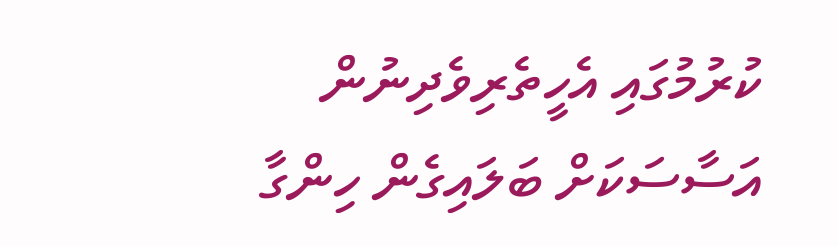ކުރުމުގައި އެހީތެރިވެދިނުން އަސާސަކަށް ބަލައިގެން ހިންގާ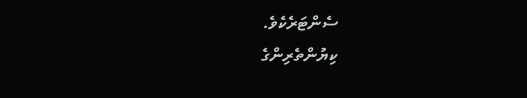ސެންޓަރެކެވެ.
ކިޔުންތެރިންގެ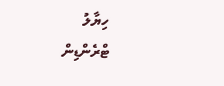ހިޔާލު
ޓްރެންޑިން